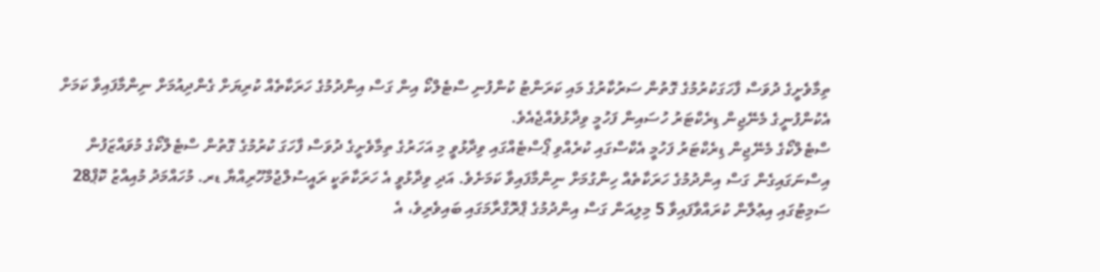ތިމާވެށީގެ ދުވަސް ފާހަގަކުރުމުގެ ގޮތުން ސަރުކާރުގެ މައި ކަރަންޓު ކުންފުނި ސްޓެލްކޯ އިން ގަސް އިންދުމުގެ ހަރަކާތެއް ކުރިޔަށް ގެންދިއުމަށް ނިންމާފައިވާ ކަމަށް އެކުންފުނީގެ މެނޭޖިން ޑިރެކްޓަރު ހުސައިން ފަހުމީ ވިދާޅުވެއްޖެއެވެ.
ސްޓެލްކޯގެ މެނޭޖިން ޑިރެކްޓަރު ފަހުމީ އެކްސްގައި ކުރެއްވި ޕޯސްޓެއްގައި ވިދާޅުވީ މި އަހަރުގެ ތިމާވެށީގެ ދުވަސް ފާހަގަ ކުރުމުގެ ގޮތުން ސްޓެލްކޯގެ މުވައްޒަފުން އިސްނަގައިގެން ގަސް އިންދުމުގެ ހަރަކާތެއް ހިންގުމަށް ނިންމާފައިވާ ކަމަށެވެ. އަދި ވިދާޅުވީ އެ ހަރަކާތަކީ ރައީސުލްޖުމްހޫރިއްޔާ ޑރ. މުހައްމަދު މުއިއްޒު ކޮޕް28 ސަމިޓުގައި އިޢުލާން ކުރައްވާފައިވާ 5 މިލިއަން ގަސް އިންދުމުގެ ޕްރޮގްރާމަގައި ބައިވެރިވެ، އެ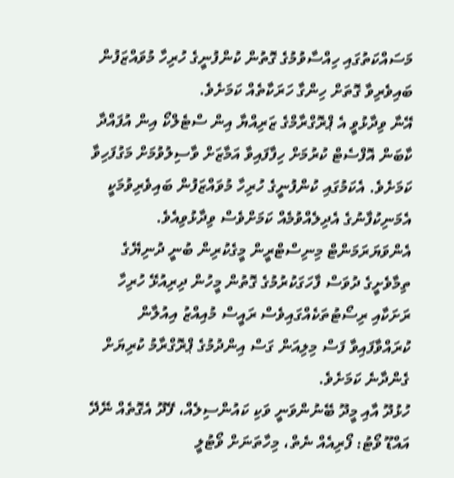މަސައްކަތުގައި ހިއްސާވުމުގެ ގޮތުން ކުންފުނީގެ ހުރިހާ މުވައްޒަފުން ބައިވެރިވާ ގޮތަށް ހިންގާ ހަރަކާތެއް ކަމަށެވެ.
އޭނާ ވިދާޅުވީ އެ ޕްރޮގްރާމްގެ ޒަރިއްޔާ އިން ސްޓެލްކޯ އިން އުފައްދާ ކާބަން އޮފްސެޓް ކުރުމަށް ހިފާފައިވާ އަމާޒަށް ވާސިލުވުމަށް މަގުފަހިވާ ކަމަށެވެ. އެކަމުގައި ކުންފުނީގެ ހުރިހާ މުވައްޒަފުން ބައިވެރިވުމަކީ އެމަނިކުފާނުގެ އެދިލެއްވުމެއް ކަމަށްވެސް ވިދާޅުވިއެވެ.
އެންވަޔަރަމަންޓް މިނިސްޓްރީން މީގެކުރިން ބުނީ ދުނިޔޭގެ ތިމާވެށީގެ ދުވަސް ފާހަގަކުރުމުގެ ގޮތުން މީހުން ދިރިއުޅޭ ހުރިހާ ރަށަކާއި ރިސޯޓުތަކެއްގައިވެސް ރައީސް މުއިއްޒު އިއުލާން ކުރައްވާފައިވާ ފަސް މިލިއަން ގަސް އިންދުމުގެ ޕްރޮގްރާމު ކުރިޔަށް ގެންދާނެ ކަމަށެވެ.
ހުޅުދޫ އާއި މީދޫ ބޭނުންވަނީ ވަކި ކައުންސިލެއް، ފޭދޫ އެގޮތެއް ނޭދޭ
އައްޑޫ ވޯޓު: ފޯރިއެއް ނެތް، މިހާތަނަށް ވޯޓުލީ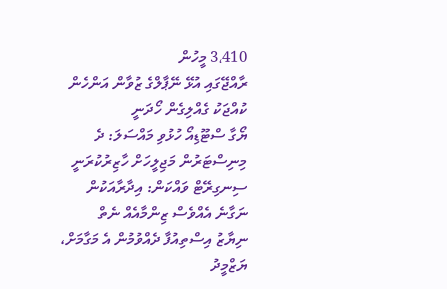3،410 މީހުން
ރާއްޖޭގައި އުޅޭ ނޭޕާލްގެ ޒުވާން އަންހެން ކުއްޖަކު ގެއްލިގެން ހޯދަނީ
ޔޯގާ ސްޓޫޑިއޯ ހުޅުވި މައްސަލަ: ދެ މިނިސްޓަރުން މަޖިލީހަށް ހާޒިރުކުރަނީ
ސިނގިރޭޓް ވައްކަން: އިދާރާއަކުން ނަގާނެ އެއްވެސް ޒިންމާއެއް ނެތް
ނިޔާޒު އިސްތިއުފާ ދެއްވުމުން އެ މަގާމަށް، ޔަޒްމީދު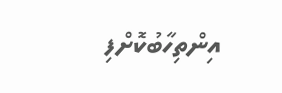އިންތިހާބުކޮށްފި